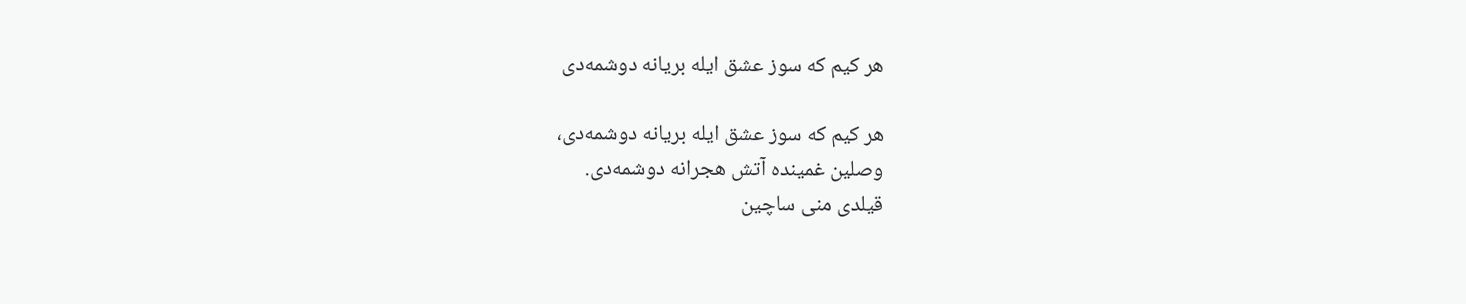هر کیم که سوز عشق ایله بریانه دوشمه‌دی

هر کیم که سوز عشق ایله بریانه دوشمه‌دی،
وصلین غمینده آتش هجرانه دوشمه‌دی.
قیلدی منی ساچین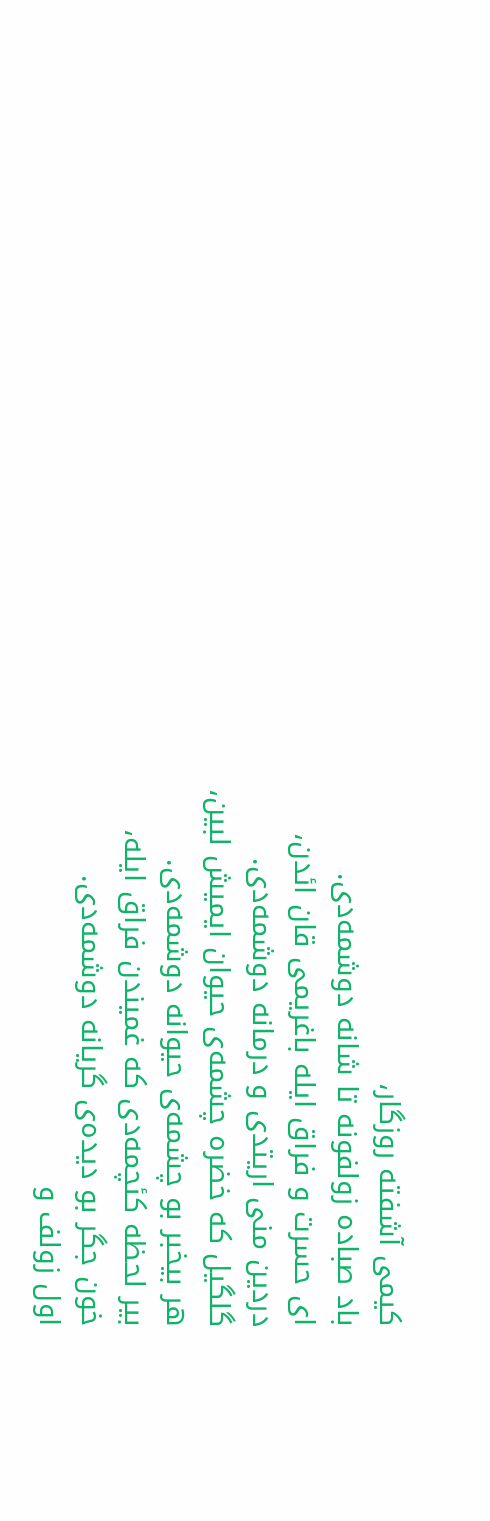کیمی آشفته روزگار،
باد صباده زولفونه تا شانه دوشمه‌دی.
ای حسرت و فراق ایله باغریمی قان ائدن،
دردین منی اریتدی و درمانه دوشمه‌دی.
گلگیل که خضره چشمه‌ی حیوان ایمیش لبین،
هر بیخبر بو چشمه‌ی حیوانه دوشمه‌دی.
بیر لحظه کئچمه‌دی که غمیندن فراق ایله،
خون جگر بو دیده‌ی گریانه دوشمه‌دی.
اول زولف و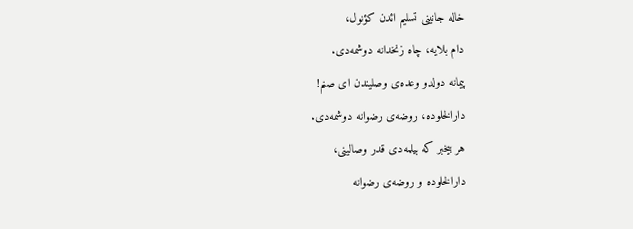خاله جانینی تسلیم ائدن کؤنول،
دام بلایه، چاه زنخدانه دوشمه‌دی.
پیمانه دولدو وعده‌ی وصلیندن ای صنم!
دارالخلوده، روضه‌ی رضوانه دوشمه‌دی.
هر بیخبر که بیلمه‌دی قدر وصالینی،
دارالخلوده و روضه‌ی رضوانه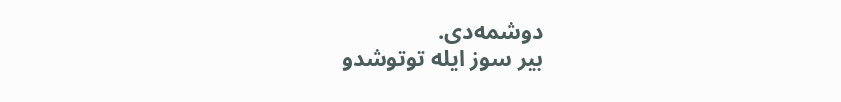دوشمه‌دی.
بیر سوز ایله توتوشدو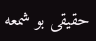حقیقی بو شمعه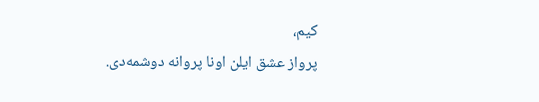کیم،
پرواز عشق ایلن اونا پروانه دوشمه‌دی.